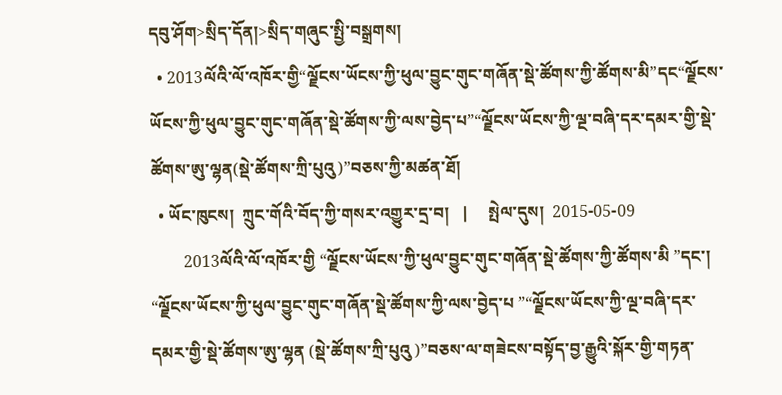དབུ་ཤོག>སྲིད་དོན།>སྲིད་གཞུང་སྤྱི་བསྒྲགས།
  • 2013ལོའི་ལོ་འཁོར་གྱི“ལྗོངས་ཡོངས་ཀྱི་ཕུལ་བྱུང་གུང་གཞོན་སྡེ་ཚོགས་ཀྱི་ཚོགས་མི”དང“ལྗོངས་ཡོངས་ཀྱི་ཕུལ་བྱུང་གུང་གཞོན་སྡེ་ཚོགས་ཀྱི་ལས་བྱེད་པ”“ལྗོངས་ཡོངས་ཀྱི་ལྔ་བཞི་དར་དམར་གྱི་སྡེ་ཚོགས་ཨུ་ལྷན(སྡེ་ཚོགས་ཀྲི་པུའུ)”བཅས་ཀྱི་མཚན་ཐོ།
  • ཡོང་ཁུངས།  ཀྲུང་གོའི་བོད་ཀྱི་གསར་འགྱུར་དྲ་བ།   |     སྤེལ་དུས།  2015-05-09
        2013ལོའི་ལོ་འཁོར་གྱི “ལྗོངས་ཡོངས་ཀྱི་ཕུལ་བྱུང་གུང་གཞོན་སྡེ་ཚོགས་ཀྱི་ཚོགས་མི ”དང་། “ལྗོངས་ཡོངས་ཀྱི་ཕུལ་བྱུང་གུང་གཞོན་སྡེ་ཚོགས་ཀྱི་ལས་བྱེད་པ ”“ལྗོངས་ཡོངས་ཀྱི་ལྔ་བཞི་དར་དམར་གྱི་སྡེ་ཚོགས་ཨུ་ལྷན (སྡེ་ཚོགས་ཀྲི་པུའུ )”བཅས་ལ་གཟེངས་བསྟོད་བྱ་རྒྱུའི་སྐོར་གྱི་གཏན་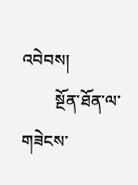འབེབས།
        སྔོན་ཐོན་ལ་གཟེངས་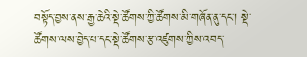བསྟོད་བྱས་ནས་རྒྱ་ཆེའི་སྡེ་ཚོགས་ཀྱི་ཚོགས་མི་གཞོན་ནུ་དང་། སྡེ་ཚོགས་ལས་བྱེད་པ་དང་སྡེ་ཚོགས་རྩ་འཛུགས་ཀྱིས་འབད་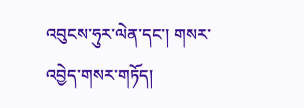འབུངས་ཧུར་ལེན་དང་། གསར་འབྱེད་གསར་གཏོད།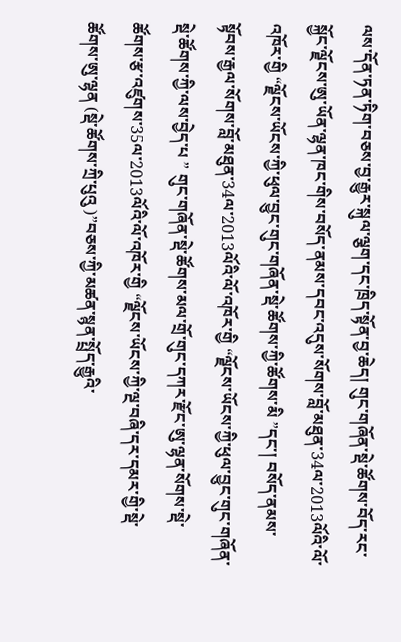ལས་དོན་ཏན་ཏིག་བཅས་བྱ་རྒྱུར་སྐུལ་ལྕག་དང་ཁྲིད་སྟོན་བྱ་ཆེད། གུང་གཞོན་སྡེ་ཚོགས་བོད་རང་སྐྱོང་ལྗོངས་ཨུ་ཡོན་ལྷན་ཁང་གིས་བསོད་ནམས་དབང་འདུས་སོགས་བློ་མཐུན་34ལ་2013ལོའི་ལོ་འཁོར་གྱི “ལྗོངས་ཡོངས་ཀྱི་ཕུལ་བྱུང་གུང་གཞོན་སྡེ་ཚོགས་ཀྱི་ཚོགས་མི ”དང་། བསོད་ནམས་སྟོབས་རྒྱལ་སོགས་བློ་མཐུན་34ལ་2013ལོའི་ལོ་འཁོར་གྱི “ལྗོངས་ཡོངས་ཀྱི་ཕུལ་བྱུང་གུང་གཞོན་སྡེ་ཚོགས་ཀྱི་ལས་བྱེད་པ ” གུང་གཞོན་སྡེ་ཚོགས་མལ་གྲོ་གུང་དཀར་རྫོང་ཨུ་ལྷན་སོགས་སྡེ་ཚོགས་རྩ་འཛུགས་35ལ་2013ལོའི་ལོ་འཁོར་གྱི “ལྗོངས་ཡོངས་ཀྱི་ལྔ་བཞི་དར་དམར་གྱི་སྡེ་ཚོགས་ཨུ་ལྷན (སྡེ་ཚོགས་ཀྲི་པུའུ )”བཅས་ཀྱི་མཚན་སྙན་སྤྲོད་རྒྱུའི་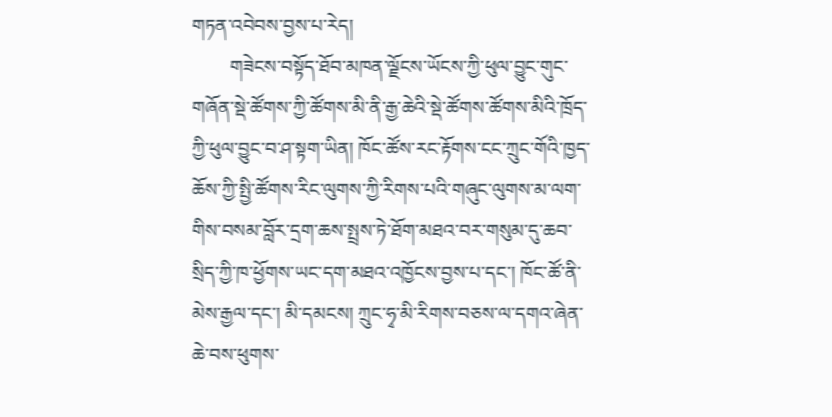གཏན་འབེབས་བྱས་པ་རེད།
        གཟེངས་བསྟོད་ཐོབ་མཁན་ལྗོངས་ཡོངས་ཀྱི་ཕུལ་བྱུང་གུང་གཞོན་སྡེ་ཚོགས་ཀྱི་ཚོགས་མི་ནི་རྒྱ་ཆེའི་སྡེ་ཚོགས་ཚོགས་མིའི་ཁྲོད་ཀྱི་ཕུལ་བྱུང་བ་ཤ་སྟག་ཡིན། ཁོང་ཚོས་རང་རྟོགས་ངང་ཀྲུང་གོའི་ཁྱད་ཆོས་ཀྱི་སྤྱི་ཚོགས་རིང་ལུགས་ཀྱི་རིགས་པའི་གཞུང་ལུགས་མ་ལག་གིས་བསམ་བློར་དྲག་ཆས་སྤྲས་ཏེ་ཐོག་མཐའ་བར་གསུམ་དུ་ཆབ་སྲིད་ཀྱི་ཁ་ཕྱོགས་ཡང་དག་མཐའ་འཁྱོངས་བྱས་པ་དང་། ཁོང་ཚོ་ནི་མེས་རྒྱལ་དང་། མི་དམངས། ཀྲུང་ཧྭ་མི་རིགས་བཅས་ལ་དགའ་ཞེན་ཆེ་བས་ཕུགས་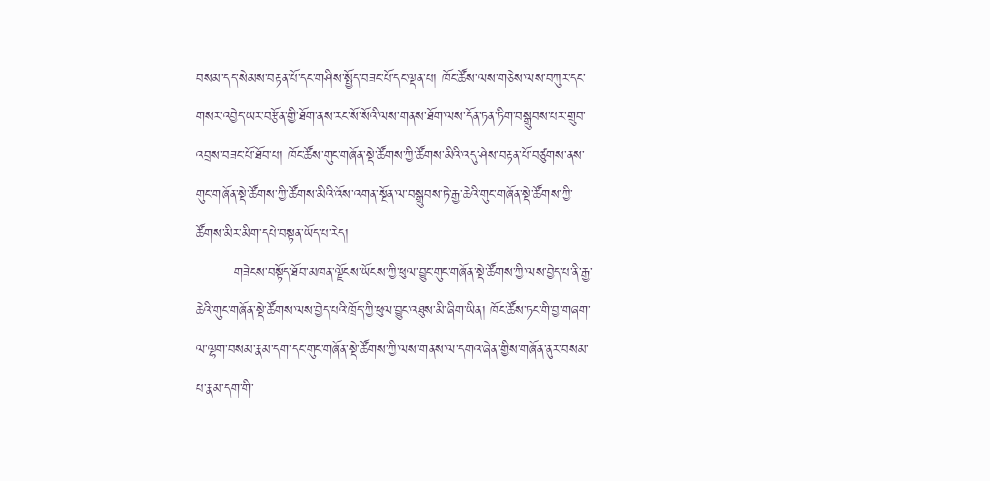བསམ་དད་སེམས་བརྟན་པོ་དང་གཤིས་སྤྱོད་བཟང་པོ་དང་ལྡན་པ། ཁོང་ཚོས་ལས་གཅེས་ལས་བཀུར་དང་གསར་འབྱེད་ཡར་བརྩོན་གྱི་ཐོག་ནས་རང་སོ་སོའི་ལས་གནས་ཐོག་ལས་དོན་ཏན་ཏིག་བསྒྲུབས་པར་གྲུབ་འབྲས་བཟང་པོ་ཐོབ་པ། ཁོང་ཚོས་གུང་གཞོན་སྡེ་ཚོགས་ཀྱི་ཚོགས་མིའི་འདུ་ཤེས་བརྟན་པོ་བཙུགས་ནས་གུང་གཞོན་སྡེ་ཚོགས་ཀྱི་ཚོགས་མིའི་འོས་འགན་སྔོན་ལ་བསྒྲུབས་ཏེ་རྒྱ་ཆེའི་གུང་གཞོན་སྡེ་ཚོགས་ཀྱི་ཚོགས་མིར་མིག་དཔེ་བསྟན་ཡོད་པ་རེད།
        གཟེངས་བསྟོད་ཐོབ་མཁན་ལྗོངས་ཡོངས་ཀྱི་ཕུལ་བྱུང་གུང་གཞོན་སྡེ་ཚོགས་ཀྱི་ལས་བྱེད་པ་ནི་རྒྱ་ཆེའི་གུང་གཞོན་སྡེ་ཚོགས་ལས་བྱེད་པའི་ཁྲོད་ཀྱི་ཕུལ་བྱུང་འཐུས་མི་ཞིག་ཡིན། ཁོང་ཚོས་ཏང་གི་བྱ་གཞག་ལ་ལྷག་བསམ་རྣམ་དག་དང་གུང་གཞོན་སྡེ་ཚོགས་ཀྱི་ལས་གནས་ལ་དགའ་ཞེན་གྱིས་གཞོན་ནུར་བསམ་པ་རྣམ་དག་གི་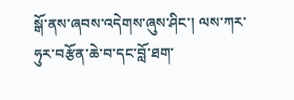སྒོ་ནས་ཞབས་འདེགས་ཞུས་ཤིང་། ལས་ཀར་ཧུར་བརྩོན་ཆེ་བ་དང་བློ་ཐག་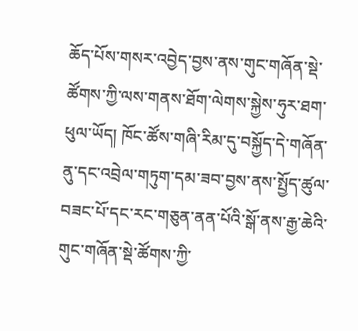ཆོད་པོས་གསར་འབྱེད་བྱས་ནས་གུང་གཞོན་སྡེ་ཚོགས་ཀྱི་ལས་གནས་ཐོག་ལེགས་སྐྱེས་ཧུར་ཐག་ཕུལ་ཡོད། ཁོང་ཚོས་གཞི་རིམ་དུ་བསྐྱོད་དེ་གཞོན་ནུ་དང་འབྲེལ་གཏུག་དམ་ཟབ་བྱས་ནས་སྤྱོད་ཚུལ་བཟང་པོ་དང་རང་གཅུན་ནན་པོའི་སྒོ་ནས་རྒྱ་ཆེའི་གུང་གཞོན་སྡེ་ཚོགས་ཀྱི་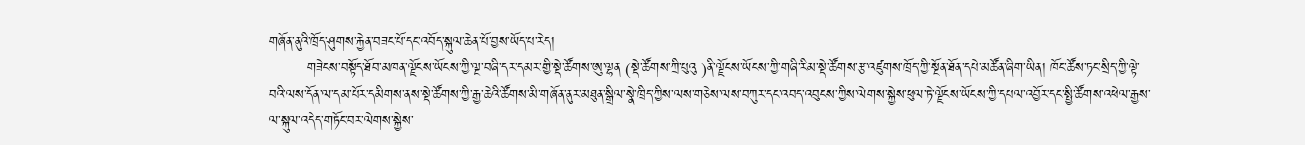གཞོན་ནུའི་ཁྲོད་ཤུགས་རྐྱེན་བཟང་པོ་དང་འབོད་སྐུལ་ཆེན་པོ་བྱས་ཡོད་པ་རེད།
        གཟེངས་བསྟོད་ཐོབ་མཁན་ལྗོངས་ཡོངས་ཀྱི་ལྔ་བཞི་དར་དམར་གྱི་སྡེ་ཚོགས་ཨུ་ལྷན (སྡེ་ཚོགས་ཀྲི་པུའུ )ནི་ལྗོངས་ཡོངས་ཀྱི་གཞི་རིམ་སྡེ་ཚོགས་རྩ་འཛུགས་ཁྲོད་ཀྱི་སྔོན་ཐོན་དཔེ་མཚོན་ཞིག་ཡིན། ཁོང་ཚོས་ཏང་སྲིད་ཀྱི་ལྟེ་བའི་ལས་དོན་ལ་དམ་པོར་དམིགས་ནས་སྡེ་ཚོགས་ཀྱི་རྒྱ་ཆེའི་ཚོགས་མི་གཞོན་ནུར་མཐུན་སྒྲིལ་སྣེ་ཁྲིད་ཀྱིས་ལས་གཅེས་ལས་བཀུར་དང་འབད་འབུངས་ཀྱིས་ལེགས་སྐྱེས་ཕུལ་ཏེ་ལྗོངས་ཡོངས་ཀྱི་དཔལ་འབྱོར་དང་སྤྱི་ཚོགས་འཕེལ་རྒྱས་ལ་སྐུལ་འདེད་གཏོང་བར་ལེགས་སྐྱེས་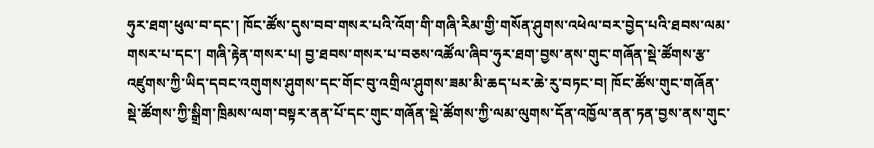ཧུར་ཐག་ཕུལ་བ་དང་། ཁོང་ཚོས་དུས་བབ་གསར་པའི་འོག་གི་གཞི་རིམ་གྱི་གསོན་ཤུགས་འཕེལ་བར་བྱེད་པའི་ཐབས་ལམ་གསར་པ་དང་། གཞི་རྟེན་གསར་པ། བྱ་ཐབས་གསར་པ་བཅས་འཚོལ་ཞིབ་ཧུར་ཐག་བྱས་ནས་གུང་གཞོན་སྡེ་ཚོགས་རྩ་འཛུགས་ཀྱི་ཡིད་དབང་འགུགས་ཤུགས་དང་གོང་བུ་འགྲིལ་ཤུགས་ཟམ་མི་ཆད་པར་ཆེ་རུ་བཏང་བ། ཁོང་ཚོས་གུང་གཞོན་སྡེ་ཚོགས་ཀྱི་སྒྲིག་ཁྲིམས་ལག་བསྟར་ནན་པོ་དང་གུང་གཞོན་སྡེ་ཚོགས་ཀྱི་ལམ་ལུགས་དོན་འཁྱོལ་ནན་ཏན་བྱས་ནས་གུང་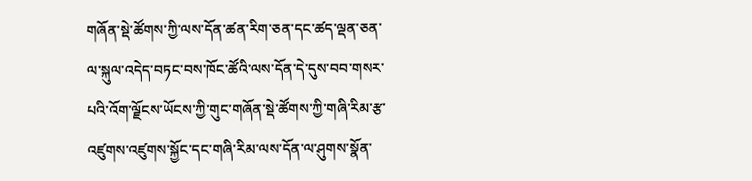གཞོན་སྡེ་ཚོགས་ཀྱི་ལས་དོན་ཚན་རིག་ཅན་དང་ཚད་ལྡན་ཅན་ལ་སྐུལ་འདེད་བཏང་བས་ཁོང་ཚོའི་ལས་དོན་དེ་དུས་བབ་གསར་པའི་འོག་ལྗོངས་ཡོངས་ཀྱི་གུང་གཞོན་སྡེ་ཚོགས་ཀྱི་གཞི་རིམ་རྩ་འཛུགས་འཛུགས་སྐྱོང་དང་གཞི་རིམ་ལས་དོན་ལ་ཤུགས་སྣོན་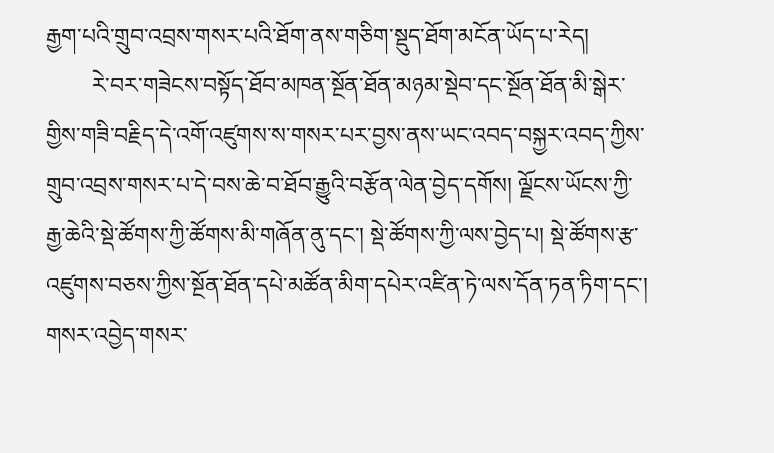རྒྱག་པའི་གྲུབ་འབྲས་གསར་པའི་ཐོག་ནས་གཅིག་སྡུད་ཐོག་མངོན་ཡོད་པ་རེད།
        རེ་བར་གཟེངས་བསྟོད་ཐོབ་མཁན་སྔོན་ཐོན་མཉམ་སྡེབ་དང་སྔོན་ཐོན་མི་སྒེར་གྱིས་གཟི་བརྗིད་དེ་འགོ་འཛུགས་ས་གསར་པར་བྱས་ནས་ཡང་འབད་བསྐྱར་འབད་ཀྱིས་གྲུབ་འབྲས་གསར་པ་དེ་བས་ཆེ་བ་ཐོབ་རྒྱུའི་བརྩོན་ལེན་བྱེད་དགོས། ལྗོངས་ཡོངས་ཀྱི་རྒྱ་ཆེའི་སྡེ་ཚོགས་ཀྱི་ཚོགས་མི་གཞོན་ནུ་དང་། སྡེ་ཚོགས་ཀྱི་ལས་བྱེད་པ། སྡེ་ཚོགས་རྩ་འཛུགས་བཅས་ཀྱིས་སྔོན་ཐོན་དཔེ་མཚོན་མིག་དཔེར་འཛིན་ཏེ་ལས་དོན་ཏན་ཏིག་དང་། གསར་འབྱེད་གསར་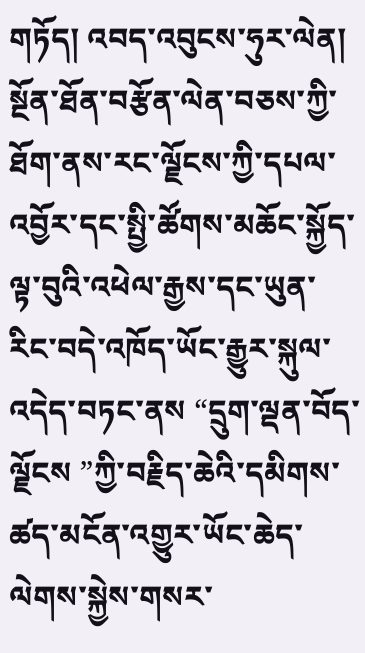གཏོད། འབད་འབུངས་ཧུར་ལེན། སྔོན་ཐོན་བརྩོན་ལེན་བཅས་ཀྱི་ཐོག་ནས་རང་ལྗོངས་ཀྱི་དཔལ་འབྱོར་དང་སྤྱི་ཚོགས་མཆོང་སྐྱོད་ལྟ་བུའི་འཕེལ་རྒྱས་དང་ཡུན་རིང་བདེ་འཁོད་ཡོང་རྒྱུར་སྐུལ་འདེད་བཏང་ནས “དྲུག་ལྡན་བོད་ལྗོངས ”ཀྱི་བརྗིད་ཆེའི་དམིགས་ཚད་མངོན་འགྱུར་ཡོང་ཆེད་ལེགས་སྐྱེས་གསར་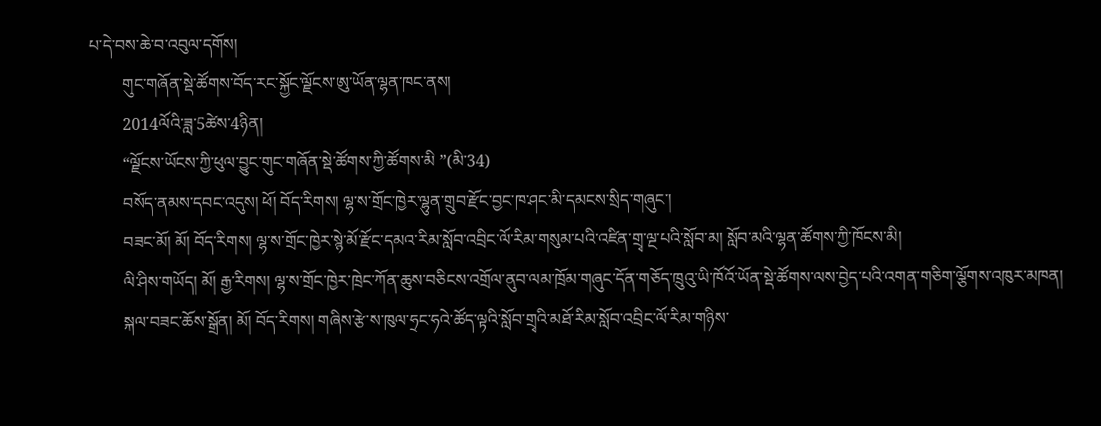པ་དེ་བས་ཆེ་བ་འབུལ་དགོས།
        གུང་གཞོན་སྡེ་ཚོགས་བོད་རང་སྐྱོང་ལྗོངས་ཨུ་ཡོན་ལྷན་ཁང་ནས།
        2014ལོའི་ཟླ་5ཚེས་4ཉིན།
        “ལྗོངས་ཡོངས་ཀྱི་ཕུལ་བྱུང་གུང་གཞོན་སྡེ་ཚོགས་ཀྱི་ཚོགས་མི ”(མི་34)
        བསོད་ནམས་དབང་འདུས། ཕོ། བོད་རིགས། ལྷ་ས་གྲོང་ཁྱེར་ལྷུན་གྲུབ་རྫོང་བྱང་ཁ་ཤང་མི་དམངས་སྲིད་གཞུང་།
        བཟང་མོ། མོ། བོད་རིགས། ལྷ་ས་གྲོང་ཁྱེར་སྙེ་མོ་རྫོང་དམའ་རིམ་སློབ་འབྲིང་ལོ་རིམ་གསུམ་པའི་འཛིན་གྲྭ་ལྔ་པའི་སློབ་མ། སློབ་མའི་ལྷན་ཚོགས་ཀྱི་ཁོངས་མི།
        ལི་ཤིས་གཡོད། མོ། རྒྱ་རིགས། ལྷ་ས་གྲོང་ཁྱེར་ཁྲེང་ཀོན་ཆུས་བཅིངས་འགྲོལ་ནུབ་ལམ་ཁྲོམ་གཞུང་དོན་གཅོད་ཁྲུའུ་ཡི་ཁོའོ་ཡོན་སྡེ་ཚོགས་ལས་བྱེད་པའི་འགན་གཅིག་ལྕོགས་འཁུར་མཁན།
        སྐལ་བཟང་ཆོས་སྒྲོན། མོ། བོད་རིགས། གཞིས་རྩེ་ས་ཁུལ་ཧྲང་ཧའེ་ཚོད་ལྟའི་སློབ་གྲྭའི་མཐོ་རིམ་སློབ་འབྲིང་ལོ་རིམ་གཉིས་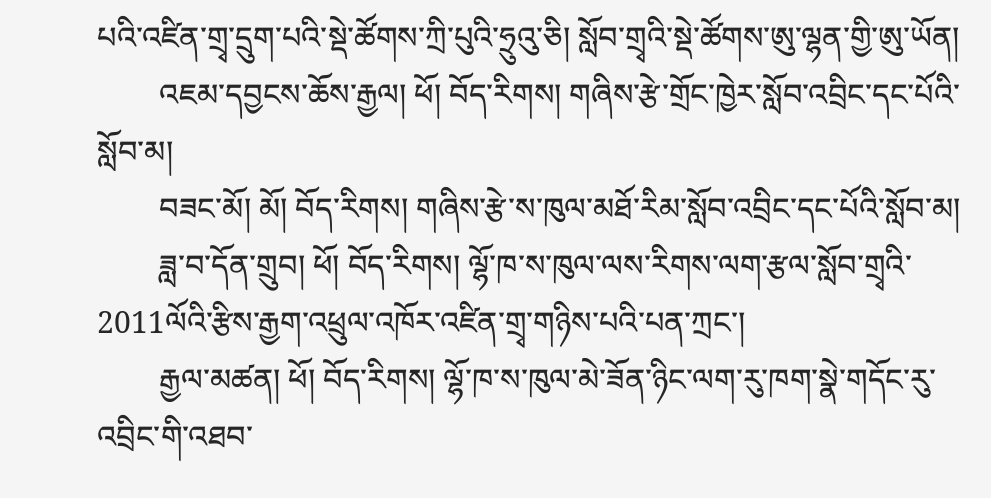པའི་འཛིན་གྲྭ་དྲུག་པའི་སྡེ་ཚོགས་ཀྲི་པུའི་ཧྲུའུ་ཅི། སློབ་གྲྭའི་སྡེ་ཚོགས་ཨུ་ལྷན་གྱི་ཨུ་ཡོན།
        འཇམ་དབྱངས་ཆོས་རྒྱལ། ཕོ། བོད་རིགས། གཞིས་རྩེ་གྲོང་ཁྱེར་སློབ་འབྲིང་དང་པོའི་སློབ་མ།
        བཟང་མོ། མོ། བོད་རིགས། གཞིས་རྩེ་ས་ཁུལ་མཐོ་རིམ་སློབ་འབྲིང་དང་པོའི་སློབ་མ།
        ཟླ་བ་དོན་གྲུབ། ཕོ། བོད་རིགས། ལྷོ་ཁ་ས་ཁུལ་ལས་རིགས་ལག་རྩལ་སློབ་གྲྭའི་2011ལོའི་རྩིས་རྒྱག་འཕྲུལ་འཁོར་འཛིན་གྲྭ་གཉིས་པའི་པན་ཀྲང་།
        རྒྱལ་མཚན། ཕོ། བོད་རིགས། ལྷོ་ཁ་ས་ཁུལ་མེ་ཟོན་ཉིང་ལག་རུ་ཁག་སྣེ་གདོང་རུ་འབྲིང་གི་འཐབ་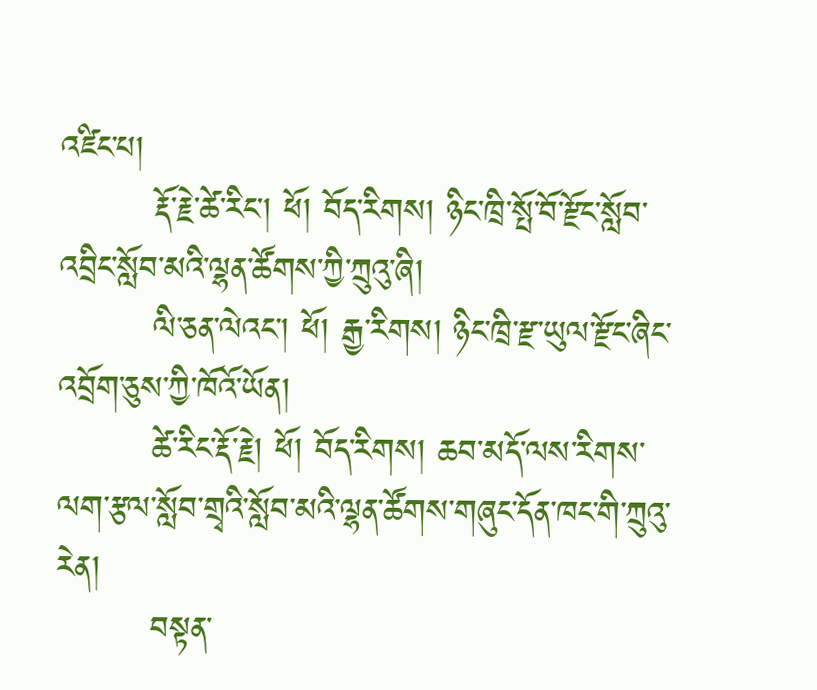འཛིང་པ།
        རྡོ་རྗེ་ཚེ་རིང་། ཕོ། བོད་རིགས། ཉིང་ཁྲི་སྤོ་བོ་རྫོང་སློབ་འབྲིང་སློབ་མའི་ལྷན་ཚོགས་ཀྱི་ཀྲུའུ་ཞི།
        ལི་ཅན་ལེའང་། ཕོ། རྒྱ་རིགས། ཉིང་ཁྲི་རྫ་ཡུལ་རྫོང་ཞིང་འབྲོག་ཅུས་ཀྱི་ཁོའོ་ཡོན།
        ཚེ་རིང་རྡོ་རྗེ། ཕོ། བོད་རིགས། ཆབ་མདོ་ལས་རིགས་ལག་རྩལ་སློབ་གྲྭའི་སློབ་མའི་ལྷན་ཚོགས་གཞུང་དོན་ཁང་གི་ཀྲུའུ་རེན།
        བསྟན་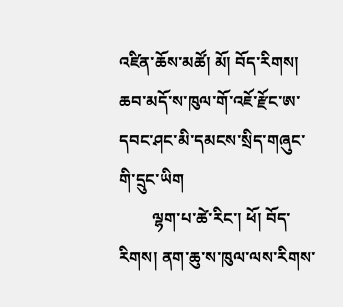འཛིན་ཆོས་མཚོ། མོ། བོད་རིགས། ཆབ་མདོ་ས་ཁུལ་གོ་འཇོ་རྫོང་ཨ་དབང་ཤང་མི་དམངས་སྲིད་གཞུང་གི་དྲུང་ཡིག
        ལྷག་པ་ཚེ་རིང་། ཕོ། བོད་རིགས། ནག་ཆུ་ས་ཁུལ་ལས་རིགས་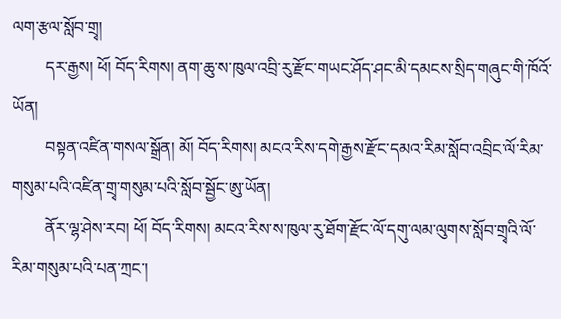ལག་རྩལ་སློབ་གྲྭ།
        དར་རྒྱས། ཕོ། བོད་རིགས། ནག་ཆུ་ས་ཁུལ་འབྲི་རུ་རྫོང་གཡང་ཤོད་ཤང་མི་དམངས་སྲིད་གཞུང་གི་ཁོའོ་ཡོན།
        བསྟན་འཛིན་གསལ་སྒྲོན། མོ། བོད་རིགས། མངའ་རིས་དགེ་རྒྱས་རྫོང་དམའ་རིམ་སློབ་འབྲིང་ལོ་རིམ་གསུམ་པའི་འཛིན་གྲྭ་གསུམ་པའི་སློབ་སྦྱོང་ཨུ་ཡོན།
        ནོར་ལྷ་ཤེས་རབ། ཕོ། བོད་རིགས། མངའ་རིས་ས་ཁུལ་རུ་ཐོག་རྫོང་ལོ་དགུ་ལམ་ལུགས་སློབ་གྲྭའི་ལོ་རིམ་གསུམ་པའི་པན་ཀྲང་།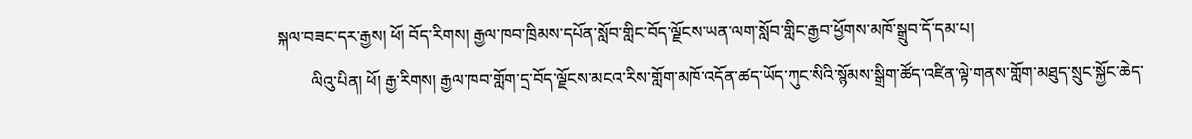སྐལ་བཟང་དར་རྒྱས། ཕོ། བོད་རིགས། རྒྱལ་ཁབ་ཁྲིམས་དཔོན་སློབ་གླིང་བོད་ལྗོངས་ཡན་ལག་སློབ་གླིང་རྒྱབ་ཕྱོགས་མཁོ་སྒྲུབ་དོ་དམ་པ།
        ལིའུ་པིན། ཕོ། རྒྱ་རིགས། རྒྱལ་ཁབ་གློག་དྲ་བོད་ལྗོངས་མངའ་རིས་གློག་མཁོ་འདོན་ཚད་ཡོད་ཀུང་སིའི་སྙོམས་སྒྲིག་ཚོད་འཛིན་ལྟེ་གནས་གློག་མཐུད་སྲུང་སྐྱོང་ཆེད་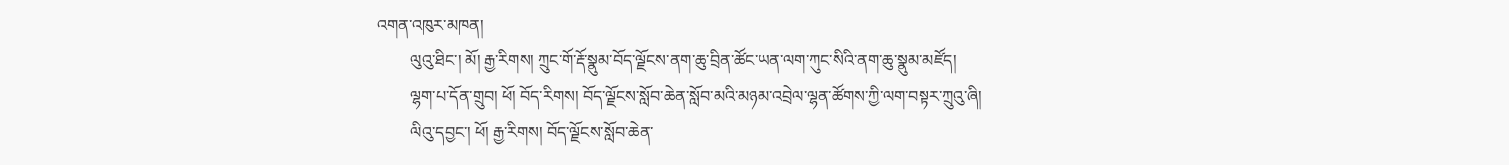འགན་འཁུར་མཁན།
        ལུའུ་ཐིང་། མོ། རྒྱ་རིགས། ཀྲུང་གོ་རྡོ་སྣུམ་བོད་ལྗོངས་ནག་ཆུ་བྲིན་ཚོང་ཡན་ལག་ཀུང་སིའི་ནག་ཆུ་སྣུམ་མཛོད།
        ལྷག་པ་དོན་གྲུབ། ཕོ། བོད་རིགས། བོད་ལྗོངས་སློབ་ཆེན་སློབ་མའི་མཉམ་འབྲེལ་ལྷན་ཚོགས་ཀྱི་ལག་བསྟར་ཀྲུའུ་ཞི།
        ལིའུ་དབྱང་། ཕོ། རྒྱ་རིགས། བོད་ལྗོངས་སློབ་ཆེན་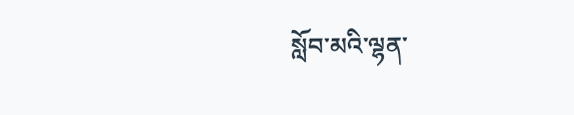སློབ་མའི་ལྷན་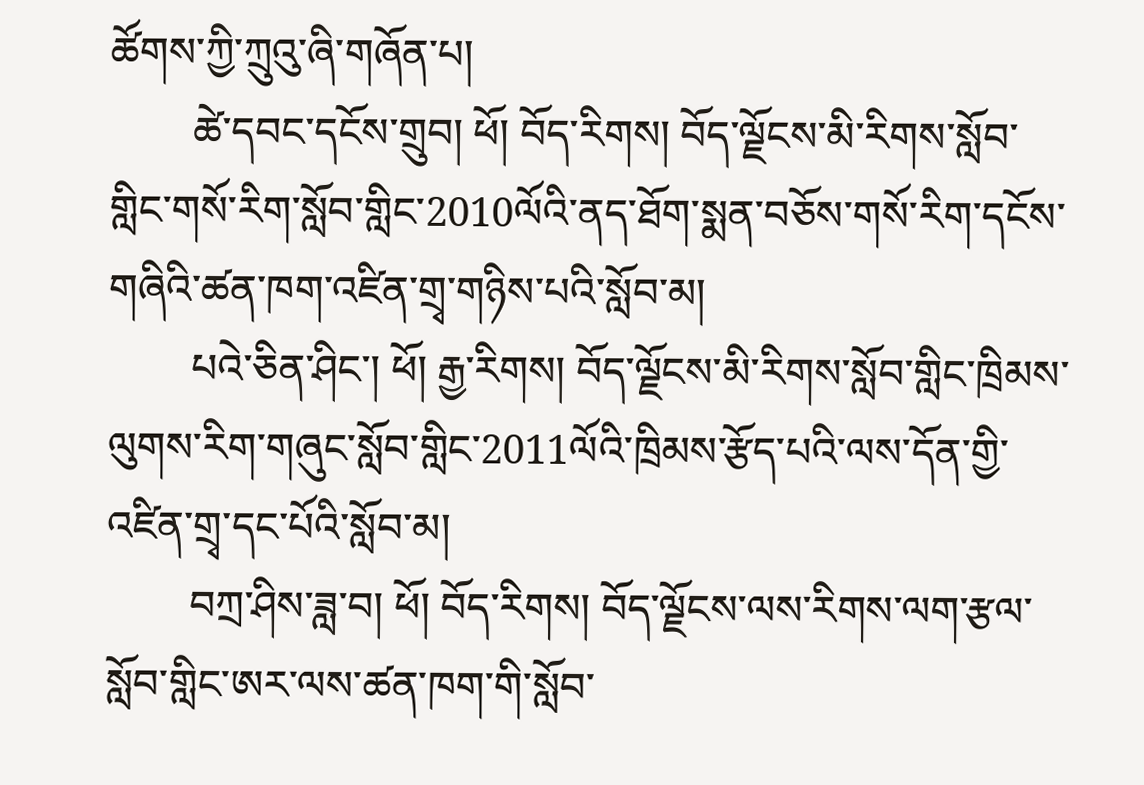ཚོགས་ཀྱི་ཀྲུའུ་ཞི་གཞོན་པ།
        ཚེ་དབང་དངོས་གྲུབ། ཕོ། བོད་རིགས། བོད་ལྗོངས་མི་རིགས་སློབ་གླིང་གསོ་རིག་སློབ་གླིང་2010ལོའི་ནད་ཐོག་སྨན་བཅོས་གསོ་རིག་དངོས་གཞིའི་ཚན་ཁག་འཛིན་གྲྭ་གཉིས་པའི་སློབ་མ།
        པའེ་ཅིན་ཤིང་། ཕོ། རྒྱ་རིགས། བོད་ལྗོངས་མི་རིགས་སློབ་གླིང་ཁྲིམས་ལུགས་རིག་གཞུང་སློབ་གླིང་2011ལོའི་ཁྲིམས་རྩོད་པའི་ལས་དོན་གྱི་འཛིན་གྲྭ་དང་པོའི་སློབ་མ།
        བཀྲ་ཤིས་ཟླ་བ། ཕོ། བོད་རིགས། བོད་ལྗོངས་ལས་རིགས་ལག་རྩལ་སློབ་གླིང་ཨར་ལས་ཚན་ཁག་གི་སློབ་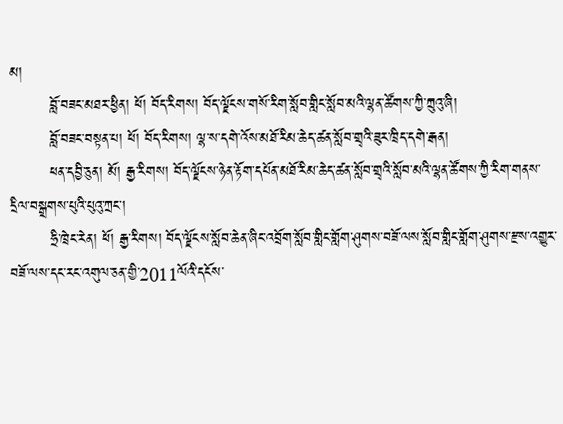མ།
        བློ་བཟང་མཐར་ཕྱིན། ཕོ། བོད་རིགས། བོད་ལྗོངས་གསོ་རིག་སློབ་གླིང་སློབ་མའི་ལྷན་ཚོགས་ཀྱི་ཀྲུའུ་ཞི།
        བློ་བཟང་བསྟན་པ། ཕོ། བོད་རིགས། ལྷ་ས་དགེ་འོས་མཐོ་རིམ་ཆེད་ཚན་སློབ་གྲྭའི་ཟུར་ཁྲིད་དགེ་རྒན།
        ཕན་དབྱི་ཅུན། མོ། རྒྱ་རིགས། བོད་ལྗོངས་ཉེན་རྟོག་དཔོན་མཐོ་རིམ་ཆེད་ཚན་སློབ་གྲྭའི་སློབ་མའི་ལྷན་ཚོགས་ཀྱི་རིག་གནས་དྲིལ་བསྒྲགས་པུའི་པུའུ་ཀྲང་།
        ཧྲི་ཁྲེང་རེན། ཕོ། རྒྱ་རིགས། བོད་ལྗོངས་སློབ་ཆེན་ཞིང་འབྲོག་སློབ་གླིང་གློག་ཤུགས་བཟོ་ལས་སློབ་གླིང་གློག་ཤུགས་རྫས་འགྱུར་བཟོ་ལས་དང་རང་འགུལ་ཅན་གྱི་2011ལོའི་དངོས་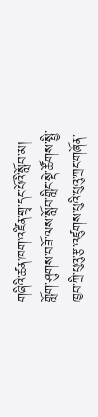གཞིའི་ཚན་ཁག་འཛིན་གྲྭ་དང་པོའི་སློབ་མ། གློག་ཤུགས་བཟོ་ལས་སློབ་གླིང་སྡེ་ཚོགས་སྤྱི་ཁྱབ་ཀྲི་པུའུ་རྩ་འཛུགས་པུའི་པུའུ་ཀྲང་གཞོན་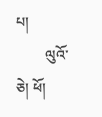པ།
        ལུའོ་ཅེ། ཕོ།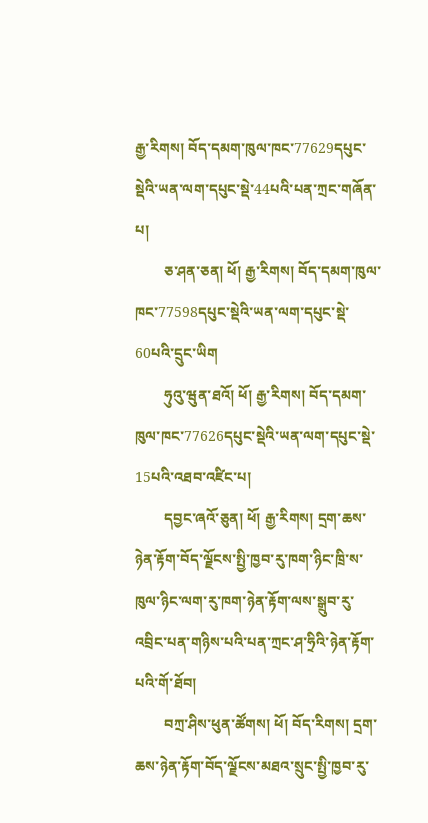རྒྱ་རིགས། བོད་དམག་ཁུལ་ཁང་77629དཔུང་སྡེའི་ཡན་ལག་དཔུང་སྡེ་44པའི་པན་ཀྲང་གཞོན་པ།
        ཅ་ཤན་ཅན། ཕོ། རྒྱ་རིགས། བོད་དམག་ཁུལ་ཁང་77598དཔུང་སྡེའི་ཡན་ལག་དཔུང་སྡེ་60པའི་དྲུང་ཡིག
        ཧུའུ་ཝུན་ཐའོ། ཕོ། རྒྱ་རིགས། བོད་དམག་ཁུལ་ཁང་77626དཔུང་སྡེའི་ཡན་ལག་དཔུང་སྡེ་15པའི་འཐབ་འཛིང་པ།
        དབྱང་ཞའོ་ཅུན། ཕོ། རྒྱ་རིགས། དྲག་ཆས་ཉེན་རྟོག་བོད་ལྗོངས་སྤྱི་ཁྱབ་རུ་ཁག་ཉིང་ཁྲི་ས་ཁུལ་ཉིང་ལག་རུ་ཁག་ཉེན་རྟོག་ལས་སྒྲུབ་རུ་འབྲིང་པན་གཉིས་པའི་པན་ཀྲང་ཤ་ཧྲིའི་ཉེན་རྟོག་པའི་གོ་ཐོབ།
        བཀྲ་ཤིས་ཕུན་ཚོགས། ཕོ། བོད་རིགས། དྲག་ཆས་ཉེན་རྟོག་བོད་ལྗོངས་མཐའ་སྲུང་སྤྱི་ཁྱབ་རུ་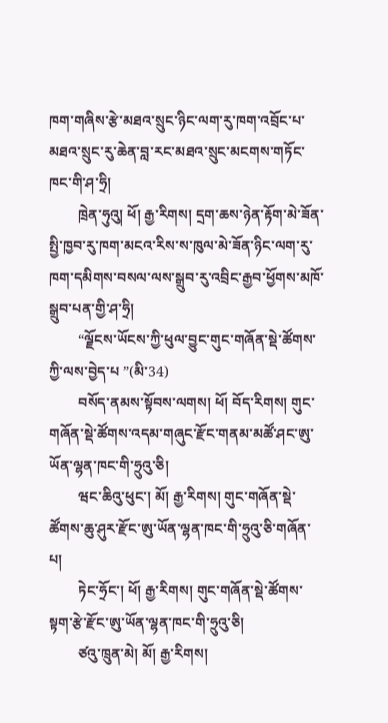ཁག་གཞིས་རྩེ་མཐའ་སྲུང་ཉིང་ལག་རུ་ཁག་འབྲོང་པ་མཐའ་སྲུང་རུ་ཆེན་བླ་རང་མཐའ་སྲུང་མངགས་གཏོང་ཁང་གི་ཤ་ཧྲི།
        ཁྲེན་ཧུའུ། ཕོ། རྒྱ་རིགས། དྲག་ཆས་ཉེན་རྟོག་མེ་ཟོན་སྤྱི་ཁྱབ་རུ་ཁག་མངའ་རིས་ས་ཁུལ་མེ་ཟོན་ཉིང་ལག་རུ་ཁག་དམིགས་བསལ་ལས་སྒྲུབ་རུ་འབྲིང་རྒྱབ་ཕྱོགས་མཁོ་སྒྲུབ་པན་གྱི་ཤ་ཧྲི།
        “ལྗོངས་ཡོངས་ཀྱི་ཕུལ་བྱུང་གུང་གཞོན་སྡེ་ཚོགས་ཀྱི་ལས་བྱེད་པ ”(མི་34)
        བསོད་ནམས་སྟོབས་ལགས། ཕོ། བོད་རིགས། གུང་གཞོན་སྡེ་ཚོགས་འདམ་གཞུང་རྫོང་གནམ་མཚོ་ཤང་ཨུ་ཡོན་ལྷན་ཁང་གི་ཧྲུའུ་ཅི།
        ཝང་ཆིའུ་ཕུང་། མོ། རྒྱ་རིགས། གུང་གཞོན་སྡེ་ཚོགས་ཆུ་ཤུར་རྫོང་ཨུ་ཡོན་ལྷན་ཁང་གི་ཧྲུའུ་ཅི་གཞོན་པ།
        ཏེང་ཧྲོང་། ཕོ། རྒྱ་རིགས། གུང་གཞོན་སྡེ་ཚོགས་སྟག་རྩེ་རྫོང་ཨུ་ཡོན་ལྷན་ཁང་གི་ཧྲུའུ་ཅི།
        ཙའུ་ཁྲུན་མེ། མོ། རྒྱ་རིགས།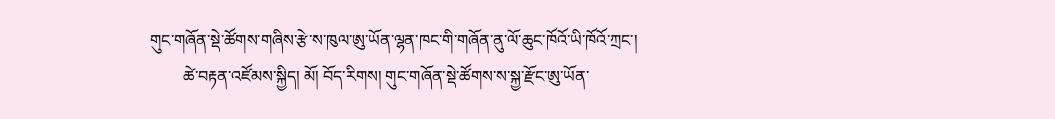གུང་གཞོན་སྡེ་ཚོགས་གཞིས་རྩེ་ས་ཁུལ་ཨུ་ཡོན་ལྷན་ཁང་གི་གཞོན་ནུ་ལོ་ཆུང་ཁོའོ་ཡི་ཁོའོ་ཀྲང་།
        ཚེ་བརྟན་འཛོམས་སྐྱིད། མོ། བོད་རིགས། གུང་གཞོན་སྡེ་ཚོགས་ས་སྐྱ་རྫོང་ཨུ་ཡོན་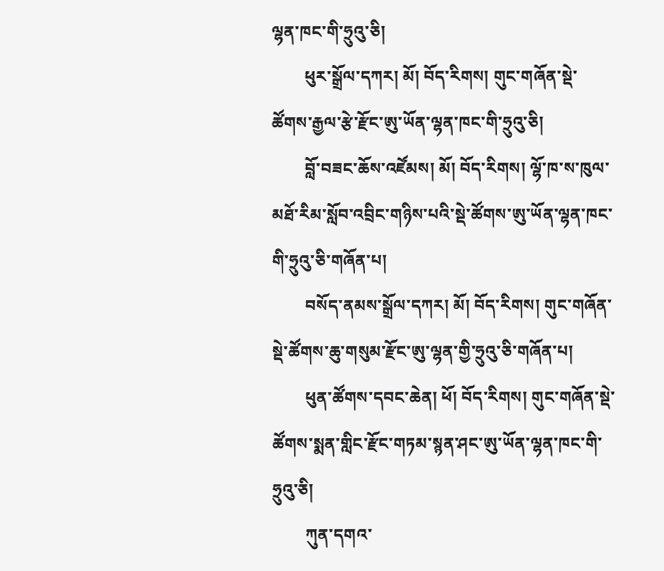ལྷན་ཁང་གི་ཧྲུའུ་ཅི།
        ཕུར་སྒྲོལ་དཀར། མོ། བོད་རིགས། གུང་གཞོན་སྡེ་ཚོགས་རྒྱལ་རྩེ་རྫོང་ཨུ་ཡོན་ལྷན་ཁང་གི་ཧྲུའུ་ཅི།
        བློ་བཟང་ཆོས་འཛོམས། མོ། བོད་རིགས། ལྷོ་ཁ་ས་ཁུལ་མཐོ་རིམ་སློབ་འབྲིང་གཉིས་པའི་སྡེ་ཚོགས་ཨུ་ཡོན་ལྷན་ཁང་གི་ཧྲུའུ་ཅི་གཞོན་པ།
        བསོད་ནམས་སྒྲོལ་དཀར། མོ། བོད་རིགས། གུང་གཞོན་སྡེ་ཚོགས་ཆུ་གསུམ་རྫོང་ཨུ་ལྷན་གྱི་ཧྲུའུ་ཅི་གཞོན་པ།
        ཕུན་ཚོགས་དབང་ཆེན། ཕོ། བོད་རིགས། གུང་གཞོན་སྡེ་ཚོགས་སྨན་གླིང་རྫོང་གཏམ་སྙན་ཤང་ཨུ་ཡོན་ལྷན་ཁང་གི་ཧྲུའུ་ཅི།
        ཀུན་དགའ་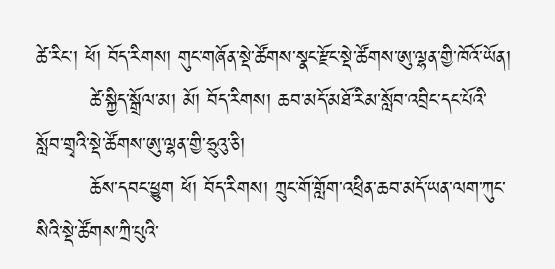ཚེ་རིང་། ཕོ། བོད་རིགས། གུང་གཞོན་སྡེ་ཚོགས་སྣང་རྫོང་སྡེ་ཚོགས་ཨུ་ལྷན་གྱི་ཁོའོ་ཡོན།
        ཚེ་སྐྱིད་སྒྲོལ་མ། མོ། བོད་རིགས། ཆབ་མདོ་མཐོ་རིམ་སློབ་འབྲིང་དང་པོའི་སློབ་གྲྭའི་སྡེ་ཚོགས་ཨུ་ལྷན་གྱི་ཧྲུའུ་ཅི།
        ཆོས་དབང་ཕྱུག ཕོ། བོད་རིགས། ཀྲུང་གོ་གློག་འཕྲིན་ཆབ་མདོ་ཡན་ལག་ཀུང་སིའི་སྡེ་ཚོགས་ཀྲི་པུའི་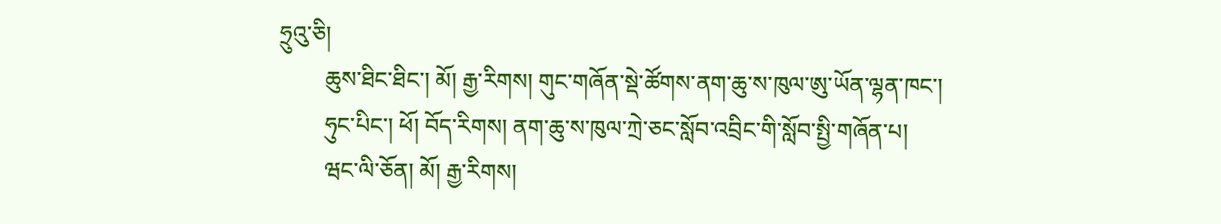ཧྲུའུ་ཅི།
        ཆུས་ཐིང་ཐིང་། མོ། རྒྱ་རིགས། གུང་གཞོན་སྡེ་ཚོགས་ནག་ཆུ་ས་ཁུལ་ཨུ་ཡོན་ལྷན་ཁང་།
        ཧུང་པིང་། ཕོ། བོད་རིགས། ནག་ཆུ་ས་ཁུལ་ཀྲེ་ཅང་སློབ་འབྲིང་གི་སློབ་སྤྱི་གཞོན་པ།
        ཝང་ལི་ཅོན། མོ། རྒྱ་རིགས།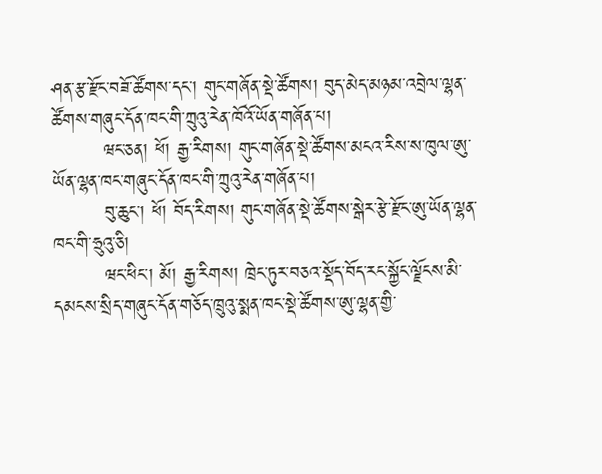ཤན་རྩ་རྫོང་བཟོ་ཚོགས་དང་། གུང་གཞོན་སྡེ་ཚོགས། བུད་མེད་མཉམ་འབྲེལ་ལྷན་ཚོགས་གཞུང་དོན་ཁང་གི་ཀྲུའུ་རེན་ཁོའོ་ཡོན་གཞོན་པ།
        ཝང་ཅན། ཕོ། རྒྱ་རིགས། གུང་གཞོན་སྡེ་ཚོགས་མངའ་རིས་ས་ཁུལ་ཨུ་ཡོན་ལྷན་ཁང་གཞུང་དོན་ཁང་གི་ཀྲུའུ་རེན་གཞོན་པ།
        བུ་ཆུང་། ཕོ། བོད་རིགས། གུང་གཞོན་སྡེ་ཚོགས་སྒེར་རྩེ་རྫོང་ཨུ་ཡོན་ལྷན་ཁང་གི་ཧྲུའུ་ཅི།
        ཝང་ཕིང་། མོ། རྒྱ་རིགས། ཁྲེང་ཏུར་བཅའ་སྡོད་བོད་རང་སྐྱོང་ལྗོངས་མི་དམངས་སྲིད་གཞུང་དོན་གཅོད་ཁྲུའུ་སྨན་ཁང་སྡེ་ཚོགས་ཨུ་ལྷན་གྱི་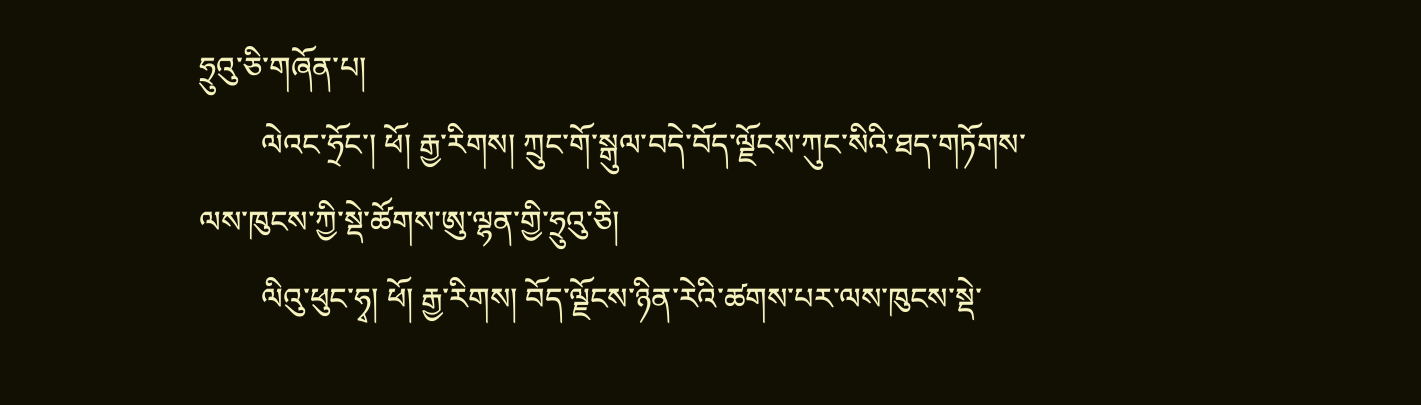ཧྲུའུ་ཅི་གཞོན་པ།
        ལེའང་ཧྲོང་། ཕོ། རྒྱ་རིགས། ཀྲུང་གོ་སྒུལ་བདེ་བོད་ལྗོངས་ཀུང་སིའི་ཐད་གཏོགས་ལས་ཁུངས་ཀྱི་སྡེ་ཚོགས་ཨུ་ལྷན་གྱི་ཧྲུའུ་ཅི།
        ལིའུ་ཕུང་ཧྭ། ཕོ། རྒྱ་རིགས། བོད་ལྗོངས་ཉིན་རེའི་ཚགས་པར་ལས་ཁུངས་སྡེ་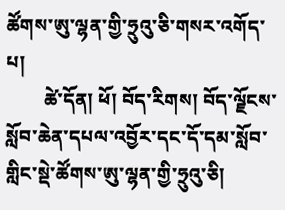ཚོགས་ཨུ་ལྷན་གྱི་ཧྲུའུ་ཅི་གསར་འགོད་པ།
        ཚེ་དོན། ཕོ། བོད་རིགས། བོད་ལྗོངས་སློབ་ཆེན་དཔལ་འབྱོར་དང་དོ་དམ་སློབ་གླིང་སྡེ་ཚོགས་ཨུ་ལྷན་གྱི་ཧྲུའུ་ཅི།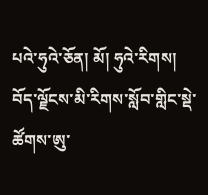པའེ་ཧུའེ་ཅོན། མོ། ཧུའེ་རིགས། བོད་ལྗོངས་མི་རིགས་སློབ་གླིང་སྡེ་ཚོགས་ཨུ་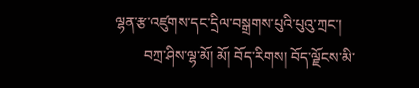ལྷན་རྩ་འཛུགས་དང་དྲིལ་བསྒྲགས་པུའི་པུའུ་ཀྲང་།
        བཀྲ་ཤིས་ལྷ་མོ། མོ། བོད་རིགས། བོད་ལྗོངས་མི་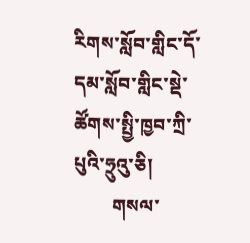རིགས་སློབ་གླིང་དོ་དམ་སློབ་གླིང་སྡེ་ཚོགས་སྤྱི་ཁྱབ་ཀྲི་པུའི་ཧྲུའུ་ཅི།
        གསལ་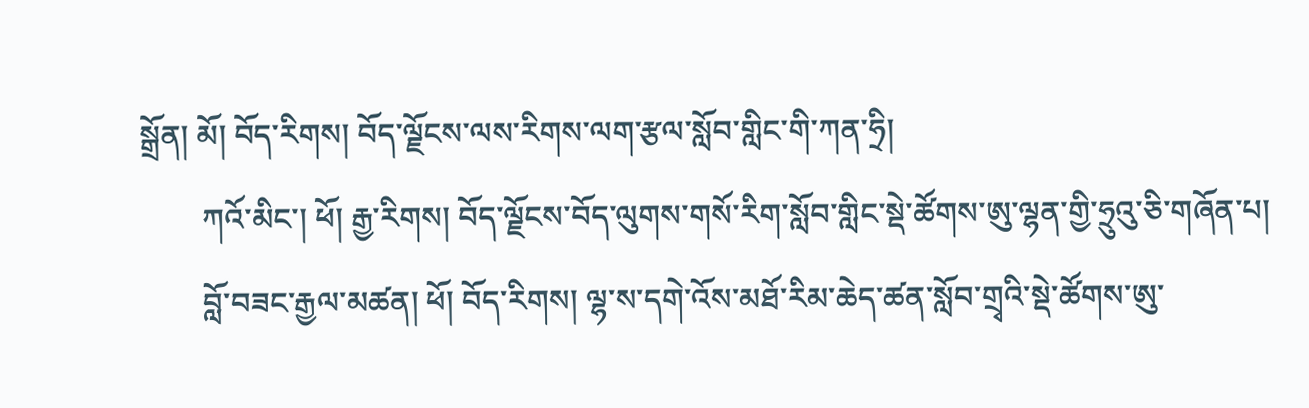སྒྲོན། མོ། བོད་རིགས། བོད་ལྗོངས་ལས་རིགས་ལག་རྩལ་སློབ་གླིང་གི་ཀན་ཧྲི།
        ཀའོ་མིང་། ཕོ། རྒྱ་རིགས། བོད་ལྗོངས་བོད་ལུགས་གསོ་རིག་སློབ་གླིང་སྡེ་ཚོགས་ཨུ་ལྷན་གྱི་ཧྲུའུ་ཅི་གཞོན་པ།
        བློ་བཟང་རྒྱལ་མཚན། ཕོ། བོད་རིགས། ལྷ་ས་དགེ་འོས་མཐོ་རིམ་ཆེད་ཚན་སློབ་གྲྭའི་སྡེ་ཚོགས་ཨུ་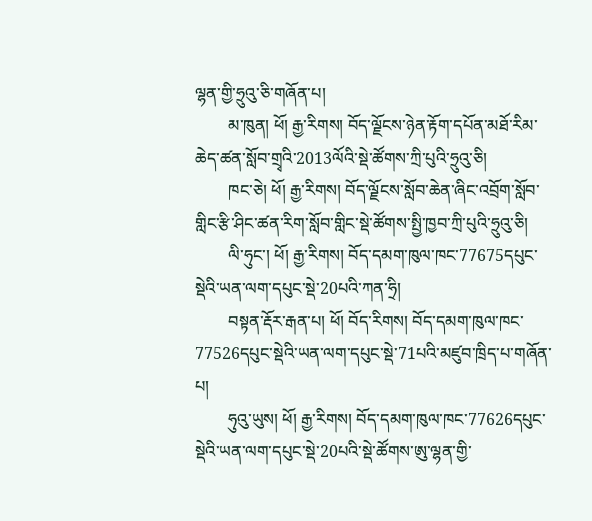ལྷན་གྱི་ཧྲུའུ་ཅི་གཞོན་པ།
        མ་ཁུན། ཕོ། རྒྱ་རིགས། བོད་ལྗོངས་ཉེན་རྟོག་དཔོན་མཐོ་རིམ་ཆེད་ཚན་སློབ་གྲྭའི་2013ལོའི་སྡེ་ཚོགས་ཀྲི་པུའི་ཧྲུའུ་ཅི།
        ཁང་ཅེ། ཕོ། རྒྱ་རིགས། བོད་ལྗོངས་སློབ་ཆེན་ཞིང་འབྲོག་སློབ་གླིང་རྩི་ཤིང་ཚན་རིག་སློབ་གླིང་སྡེ་ཚོགས་སྤྱི་ཁྱབ་ཀྲི་པུའི་ཧྲུའུ་ཅི།
        ལི་ཧུང་། ཕོ། རྒྱ་རིགས། བོད་དམག་ཁུལ་ཁང་77675དཔུང་སྡེའི་ཡན་ལག་དཔུང་སྡེ་20པའི་ཀན་ཧྲི།
        བསྟན་རྡོར་རྒན་པ། ཕོ། བོད་རིགས། བོད་དམག་ཁུལ་ཁང་77526དཔུང་སྡེའི་ཡན་ལག་དཔུང་སྡེ་71པའི་མཛུབ་ཁྲིད་པ་གཞོན་པ།
        ཧུའུ་ཡུས། ཕོ། རྒྱ་རིགས། བོད་དམག་ཁུལ་ཁང་77626དཔུང་སྡེའི་ཡན་ལག་དཔུང་སྡེ་20པའི་སྡེ་ཚོགས་ཨུ་ལྷན་གྱི་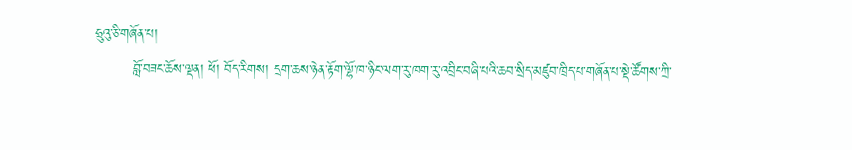ཧྲུའུ་ཅི་གཞོན་པ།
        བློ་བཟང་ཆོས་ལྡན། ཕོ། བོད་རིགས། དྲག་ཆས་ཉེན་རྟོག་ལྷོ་ཁ་ཉིང་ལག་རུ་ཁག་རུ་འབྲིང་བཞི་པའི་ཆབ་སྲིད་མཛུབ་ཁྲིད་པ་གཞོན་པ་སྡེ་ཚོགས་ཀྲི་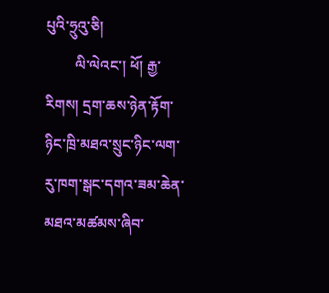པུའི་ཧྲུའུ་ཅི།
        ལི་ལེའང་། ཕོ། རྒྱ་རིགས། དྲག་ཆས་ཉེན་རྟོག་ཉིང་ཁྲི་མཐའ་སྲུང་ཉིང་ལག་རུ་ཁག་སྒང་དགའ་ཟམ་ཆེན་མཐའ་མཚམས་ཞིབ་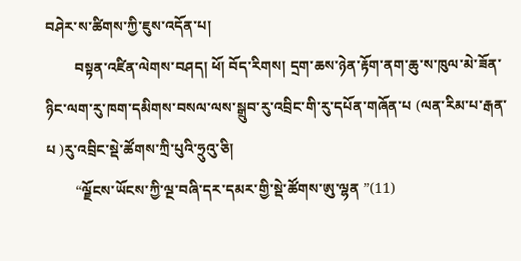བཤེར་ས་ཚིགས་ཀྱི་ཇུས་འདོན་པ།
        བསྟན་འཛིན་ལེགས་བཤད། ཕོ། བོད་རིགས། དྲག་ཆས་ཉེན་རྟོག་ནག་ཆུ་ས་ཁུལ་མེ་ཟོན་ཉིང་ལག་རུ་ཁག་དམིགས་བསལ་ལས་སྒྲུབ་རུ་འབྲིང་གི་རུ་དཔོན་གཞོན་པ (ལན་རིམ་པ་རྒན་པ )རུ་འབྲིང་སྡེ་ཚོགས་ཀྲི་པུའི་ཧྲུའུ་ཅི།
        “ལྗོངས་ཡོངས་ཀྱི་ལྔ་བཞི་དར་དམར་གྱི་སྡེ་ཚོགས་ཨུ་ལྷན ”(11)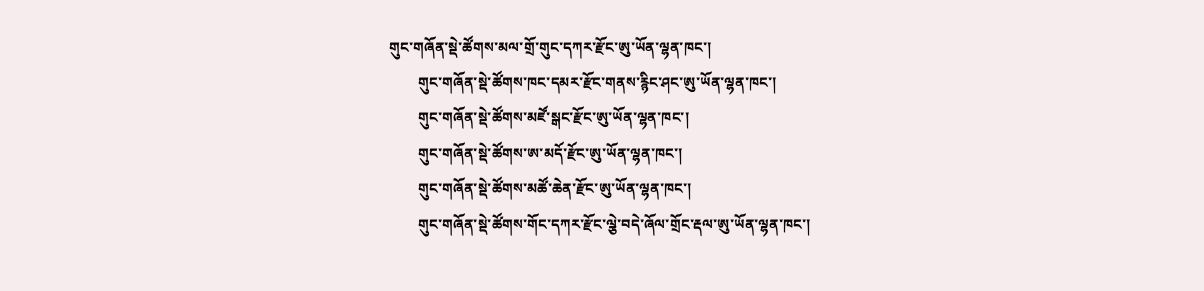གུང་གཞོན་སྡེ་ཚོགས་མལ་གྲོ་གུང་དཀར་རྫོང་ཨུ་ཡོན་ལྷན་ཁང་།
        གུང་གཞོན་སྡེ་ཚོགས་ཁང་དམར་རྫོང་གནས་རྙིང་ཤང་ཨུ་ཡོན་ལྷན་ཁང་།
        གུང་གཞོན་སྡེ་ཚོགས་མཛོ་སྒང་རྫོང་ཨུ་ཡོན་ལྷན་ཁང་།
        གུང་གཞོན་སྡེ་ཚོགས་ཨ་མདོ་རྫོང་ཨུ་ཡོན་ལྷན་ཁང་།
        གུང་གཞོན་སྡེ་ཚོགས་མཚོ་ཆེན་རྫོང་ཨུ་ཡོན་ལྷན་ཁང་།
        གུང་གཞོན་སྡེ་ཚོགས་གོང་དཀར་རྫོང་ལྕེ་བདེ་ཞོལ་གྲོང་རྡལ་ཨུ་ཡོན་ལྷན་ཁང་།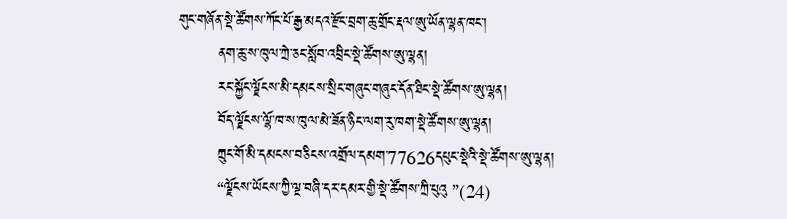གུང་གཞོན་སྡེ་ཚོགས་ཀོང་པོ་རྒྱ་མདའ་རྫོང་བྲག་ཆུ་གྲོང་རྡལ་ཨུ་ཡོན་ལྷན་ཁང་།
        ནག་ཆུ་ས་ཁུལ་ཀྲེ་ཅང་སློབ་འབྲིང་སྡེ་ཚོགས་ཨུ་ལྷན།
        རང་སྐྱོང་ལྗོངས་མི་དམངས་སྲིང་གཞུང་གཞུང་དོན་ཐིང་སྡེ་ཚོགས་ཨུ་ལྷན།
        བོད་ལྗོངས་ལྷོ་ཁ་ས་ཁུལ་མེ་ཟོན་ཉིང་ལག་རུ་ཁག་སྡེ་ཚོགས་ཨུ་ལྷན།
        ཀྲུང་གོ་མི་དམངས་བཅིངས་འགྲོལ་དམག་77626དཔུང་སྡེའི་སྡེ་ཚོགས་ཨུ་ལྷན།
        “ལྗོངས་ཡོངས་ཀྱི་ལྔ་བཞི་དར་དམར་གྱི་སྡེ་ཚོགས་ཀྲི་པུའུ ”(24)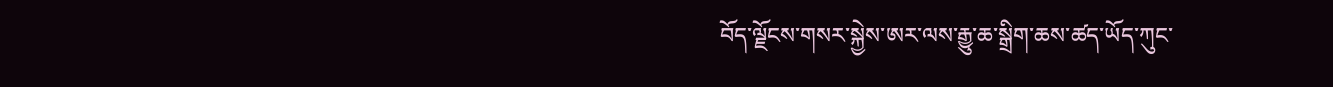བོད་ལྗོངས་གསར་སྐྱེས་ཨར་ལས་རྒྱུ་ཆ་སྒྲིག་ཆས་ཚད་ཡོད་ཀུང་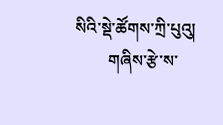སིའི་སྡེ་ཚོགས་ཀྲི་པུའུ།
        གཞིས་རྩེ་ས་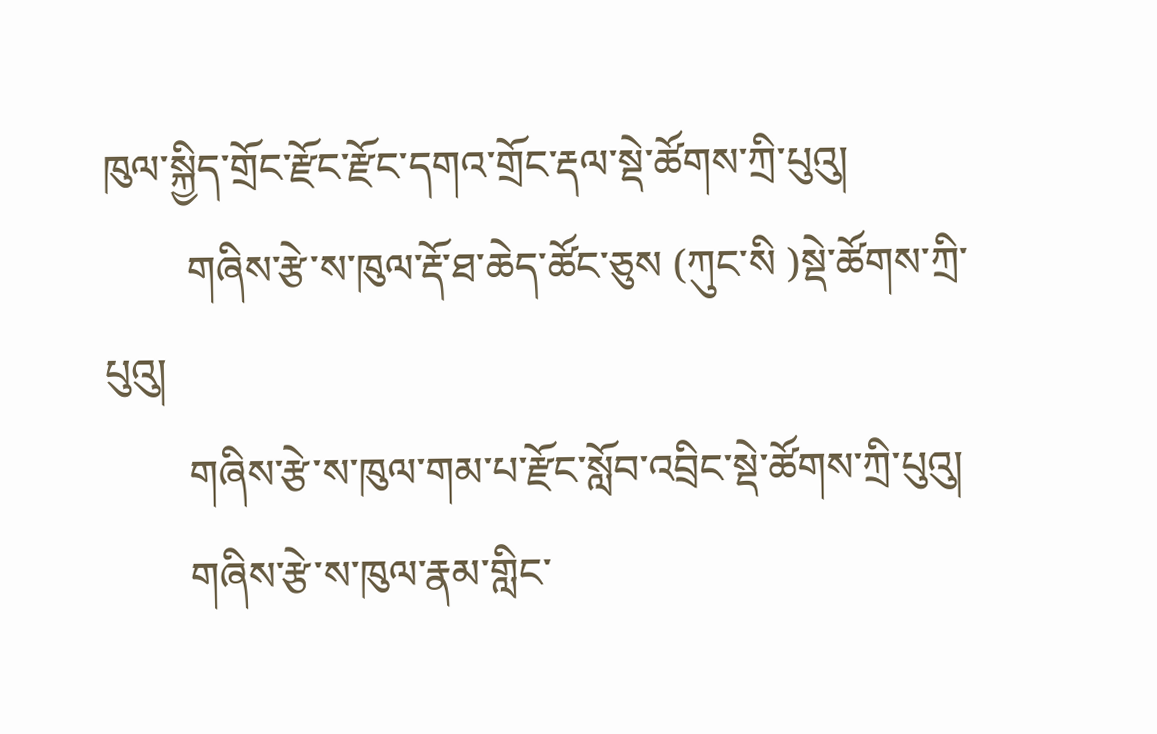ཁུལ་སྐྱིད་གྲོང་རྫོང་རྫོང་དགའ་གྲོང་རྡལ་སྡེ་ཚོགས་ཀྲི་པུའུ།
        གཞིས་རྩེ་ས་ཁུལ་རྡོ་ཐ་ཆེད་ཚོང་ཅུས (ཀུང་སི )སྡེ་ཚོགས་ཀྲི་པུའུ།
        གཞིས་རྩེ་ས་ཁུལ་གམ་པ་རྫོང་སློབ་འབྲིང་སྡེ་ཚོགས་ཀྲི་པུའུ།
        གཞིས་རྩེ་ས་ཁུལ་རྣམ་གླིང་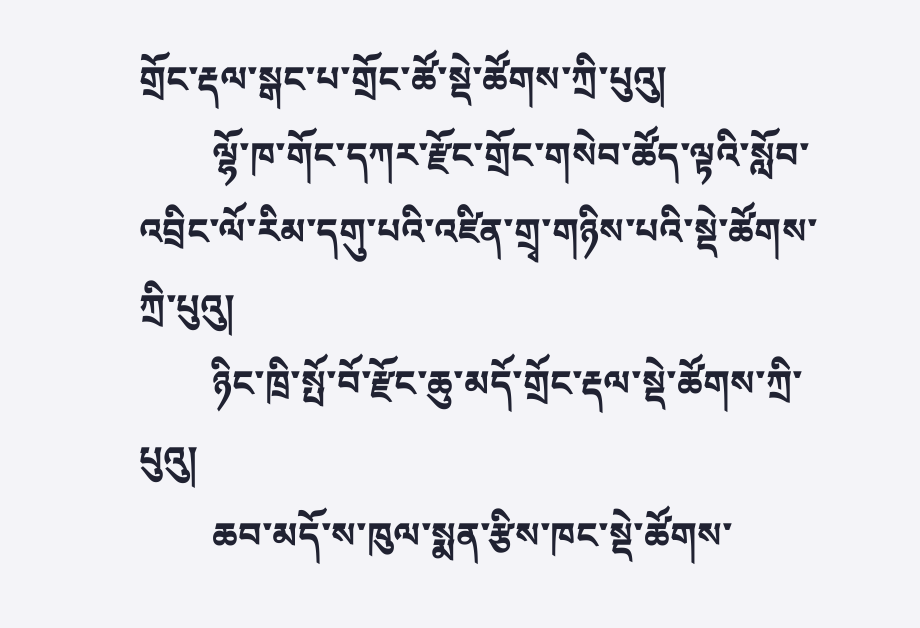གྲོང་རྡལ་སྒང་པ་གྲོང་ཚོ་སྡེ་ཚོགས་ཀྲི་པུའུ།
        ལྷོ་ཁ་གོང་དཀར་རྫོང་གྲོང་གསེབ་ཚོད་ལྟའི་སློབ་འབྲིང་ལོ་རིམ་དགུ་པའི་འཛིན་གྲྭ་གཉིས་པའི་སྡེ་ཚོགས་ཀྲི་པུའུ།
        ཉིང་ཁྲི་སྤོ་བོ་རྫོང་ཆུ་མདོ་གྲོང་རྡལ་སྡེ་ཚོགས་ཀྲི་པུའུ།
        ཆབ་མདོ་ས་ཁུལ་སྨན་རྩིས་ཁང་སྡེ་ཚོགས་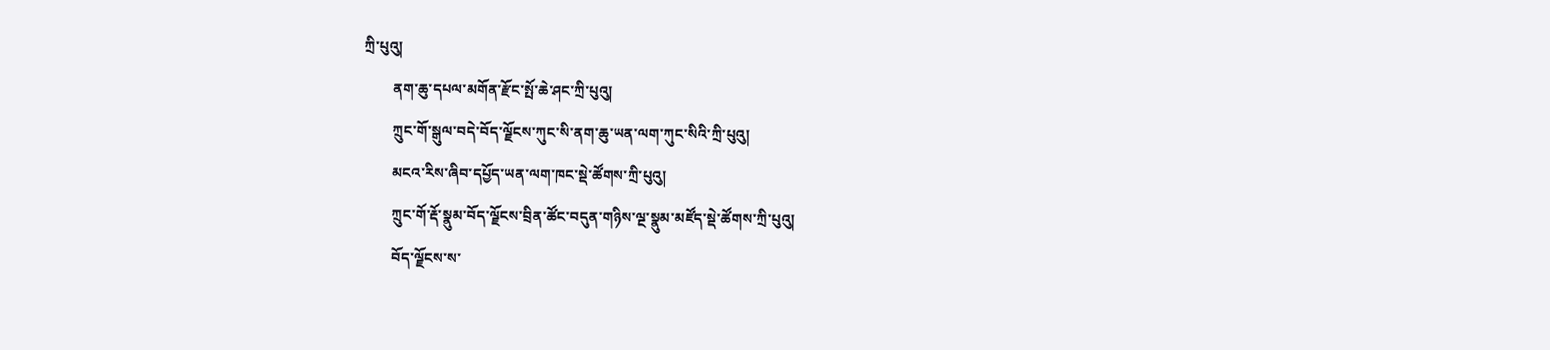ཀྲི་པུའུ།
        ནག་ཆུ་དཔལ་མགོན་རྫོང་སྤོ་ཆེ་ཤང་ཀྲི་པུའུ།
        ཀྲུང་གོ་སྒུལ་བདེ་བོད་ལྗོངས་ཀུང་སི་ནག་ཆུ་ཡན་ལག་ཀུང་སིའི་ཀྲི་པུའུ།
        མངའ་རིས་ཞིབ་དཔྱོད་ཡན་ལག་ཁང་སྡེ་ཚོགས་ཀྲི་པུའུ།
        ཀྲུང་གོ་རྡོ་སྣུམ་བོད་ལྗོངས་བྲིན་ཚོང་བདུན་གཉིས་ལྔ་སྣུམ་མཛོད་སྡེ་ཚོགས་ཀྲི་པུའུ།
        བོད་ལྗོངས་ས་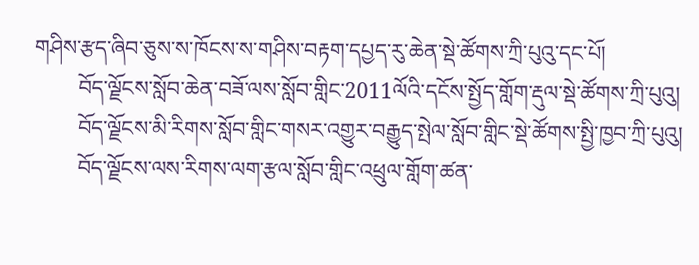གཤིས་རྩད་ཞིབ་ཅུས་ས་ཁོངས་ས་གཤིས་བརྟག་དཔྱད་རུ་ཆེན་སྡེ་ཚོགས་ཀྲི་པུའུ་དང་པོ།
        བོད་ལྗོངས་སློབ་ཆེན་བཟོ་ལས་སློབ་གླིང་2011ལོའི་དངོས་སྤྱོད་གློག་རྡུལ་སྡེ་ཚོགས་ཀྲི་པུའུ།
        བོད་ལྗོངས་མི་རིགས་སློབ་གླིང་གསར་འགྱུར་བརྒྱུད་སྤེལ་སློབ་གླིང་སྡེ་ཚོགས་སྤྱི་ཁྱབ་ཀྲི་པུའུ།
        བོད་ལྗོངས་ལས་རིགས་ལག་རྩལ་སློབ་གླིང་འཕྲུལ་གློག་ཚན་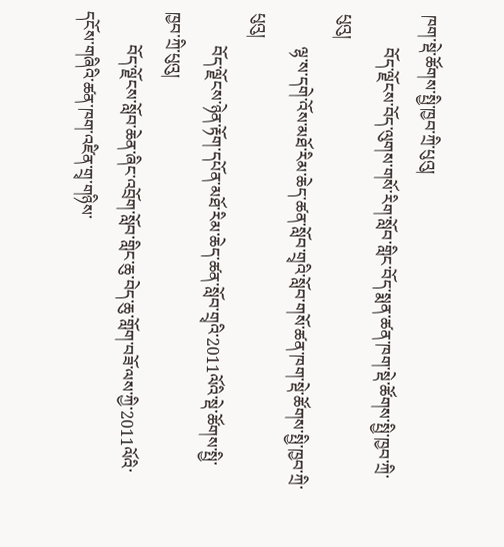ཁག་སྡེ་ཚོགས་སྤྱི་ཁྱབ་ཀྲི་པུའུ།
        བོད་ལྗོངས་བོད་ལུགས་གསོ་རིག་སློབ་གླིང་བོད་སྨན་ཚན་ཁག་སྡེ་ཚོགས་སྤྱི་ཁྱབ་ཀྲི་པུའུ།
        ལྷ་ས་དགེ་འོས་མཐོ་རིམ་ཆེད་ཚན་སློབ་གྲྭའི་སློབ་གསོ་ཚན་ཁག་སྡེ་ཚོགས་སྤྱི་ཁྱབ་ཀྲི་པུའུ།
        བོད་ལྗོངས་ཉེན་རྟོག་དཔོན་མཐོ་རིམ་ཆེད་ཚན་སློབ་གྲྭའི་2011ལོའི་སྡེ་ཚོགས་སྤྱི་ཁྱབ་ཀྲི་པུའུ།
        བོད་ལྗོངས་སློབ་ཆེན་ཞིང་འབྲོག་སློབ་གླིང་ཆུ་བེད་ཆུ་གློག་བཟོ་ལས་ཀྱི་2011ལོའི་དངོས་གཞིའི་ཚན་ཁག་འཛིན་གྲྭ་གཉིས་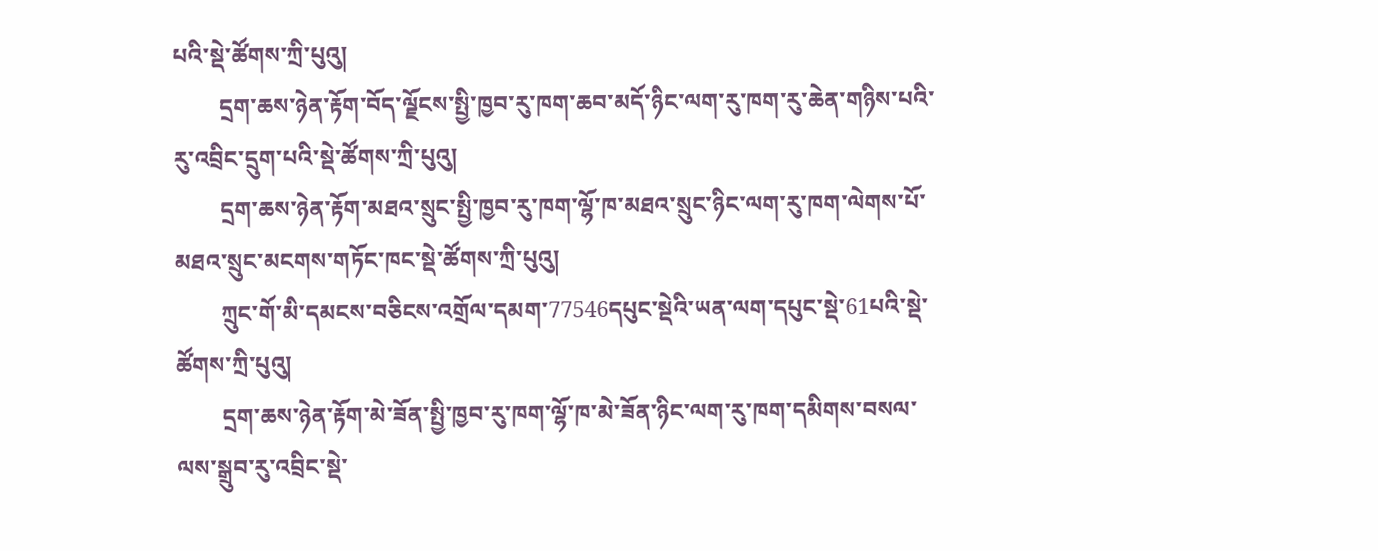པའི་སྡེ་ཚོགས་ཀྲི་པུའུ།
        དྲག་ཆས་ཉེན་རྟོག་བོད་ལྗོངས་སྤྱི་ཁྱབ་རུ་ཁག་ཆབ་མདོ་ཉིང་ལག་རུ་ཁག་རུ་ཆེན་གཉིས་པའི་རུ་འབྲིང་དྲུག་པའི་སྡེ་ཚོགས་ཀྲི་པུའུ།
        དྲག་ཆས་ཉེན་རྟོག་མཐའ་སྲུང་སྤྱི་ཁྱབ་རུ་ཁག་ལྷོ་ཁ་མཐའ་སྲུང་ཉིང་ལག་རུ་ཁག་ལེགས་པོ་མཐའ་སྲུང་མངགས་གཏོང་ཁང་སྡེ་ཚོགས་ཀྲི་པུའུ།
        ཀྲུང་གོ་མི་དམངས་བཅིངས་འགྲོལ་དམག་77546དཔུང་སྡེའི་ཡན་ལག་དཔུང་སྡེ་61པའི་སྡེ་ཚོགས་ཀྲི་པུའུ།
        དྲག་ཆས་ཉེན་རྟོག་མེ་ཟོན་སྤྱི་ཁྱབ་རུ་ཁག་ལྷོ་ཁ་མེ་ཟོན་ཉིང་ལག་རུ་ཁག་དམིགས་བསལ་ལས་སྒྲུབ་རུ་འབྲིང་སྡེ་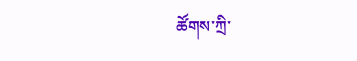ཚོགས་ཀྲི་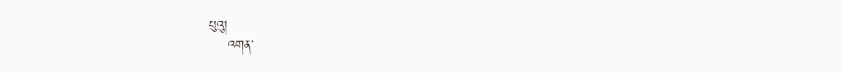པུའུ།
    འགན་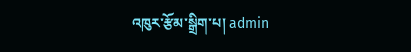འཁུར་རྩོམ་སྒྲིག་པ། admin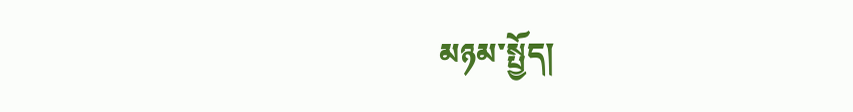མཉམ་སྤྱོད།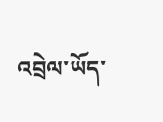འབྲེལ་ཡོད་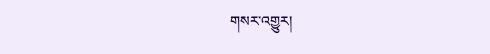གསར་འགྱུར།